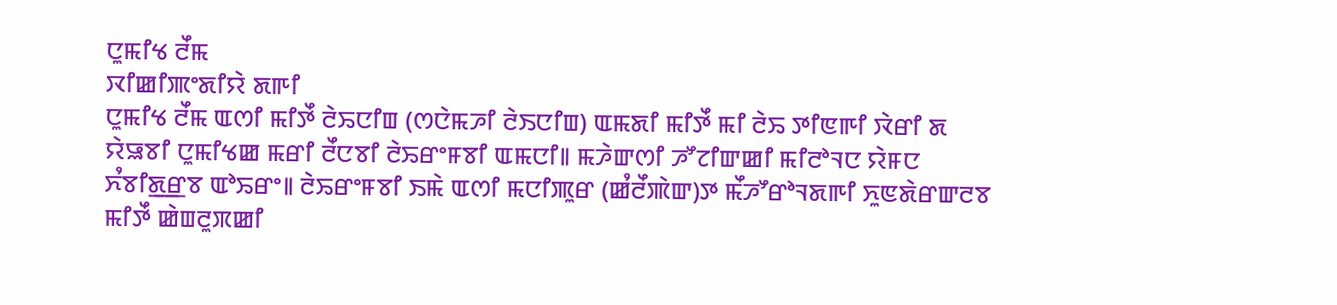ꯅꯨꯃꯤꯠ ꯂꯩꯃ
ꯋꯤꯀꯤꯄꯦꯗꯤꯌꯥ ꯗꯒꯤ
ꯅꯨꯃꯤꯠ ꯂꯩꯃ ꯑꯁꯤ ꯃꯤꯇꯩ ꯂꯥꯢꯅꯤꯡ (ꯁꯅꯥꯃꯍꯤ ꯂꯥꯏꯅꯤꯡ) ꯑꯃꯗꯤ ꯃꯤꯇꯩ ꯃꯤ ꯂꯥꯢ ꯇꯤꯟꯒꯤ ꯋꯥꯔꯤ ꯗ ꯌꯥꯎꯕꯤ ꯅꯨꯃꯤꯠꯀ ꯃꯔꯤ ꯂꯩꯅꯕꯤ ꯂꯥꯢꯔꯦꯝꯕꯤ ꯑꯃꯅꯤ꯫ ꯃꯍꯥꯛꯁꯤ ꯍꯧꯖꯤꯛꯀꯤ ꯃꯤꯂꯣꯜꯅ ꯌꯥꯝꯅ ꯈꯪꯕꯤꯗ꯭ꯔꯕ ꯑꯣꯢꯔꯦ꯫ ꯂꯥꯢꯔꯦꯝꯕꯤ ꯏꯃꯥ ꯑꯁꯤ ꯃꯅꯤꯄꯨꯔ (ꯀꯪꯂꯩꯄꯥꯛ)ꯇ ꯃꯩꯍꯧꯔꯣꯜꯗꯒꯤ ꯈꯨꯟꯗꯥꯔꯛꯂꯕ ꯃꯤꯇꯩ ꯀꯥꯡꯂꯨꯞꯀꯤ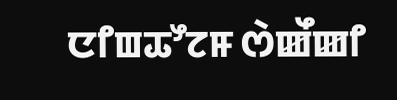ꯅꯤꯡꯊꯧꯖꯝ ꯁꯥꯀꯩꯀꯤ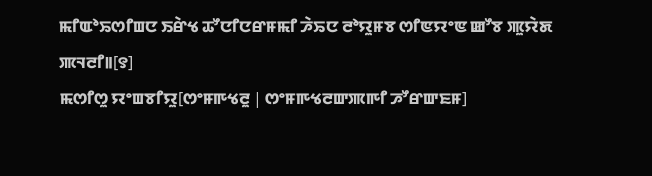ꯃꯤꯑꯣꯢꯁꯤꯡꯅ ꯏꯔꯥꯠ ꯊꯧꯅꯤꯅꯔꯝꯃꯤ ꯍꯥꯢꯅ ꯂꯣꯌꯨꯝꯕ ꯁꯤꯟꯌꯦꯟ ꯀꯧꯕ ꯄꯨꯌꯥꯗ ꯄꯜꯂꯤ꯫[꯱]
ꯃꯁꯤꯁꯨ ꯌꯦꯡꯕꯤꯌꯨ[ꯁꯦꯝꯒꯠꯂꯨ | ꯁꯦꯝꯒꯠꯂꯛꯄꯒꯤ ꯍꯧꯔꯛꯐꯝ]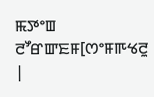ꯃꯇꯦꯡ ꯂꯧꯔꯛꯐꯝ[ꯁꯦꯝꯒꯠꯂꯨ |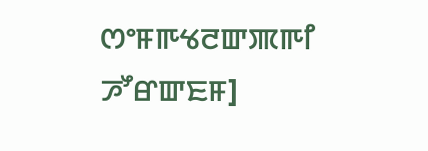ꯁꯦꯝꯒꯠꯂꯛꯄꯒꯤ ꯍꯧꯔꯛꯐꯝ]